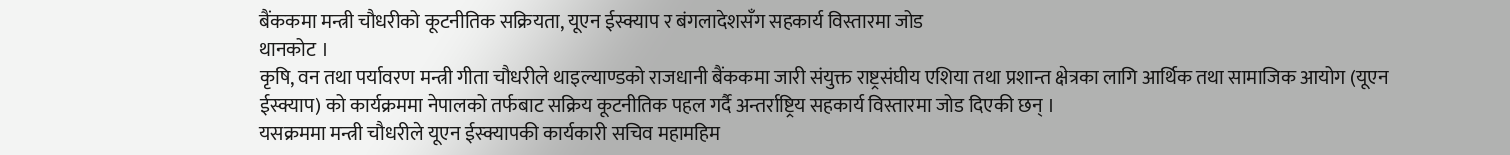बैंककमा मन्त्री चौधरीको कूटनीतिक सक्रियता, यूएन ईस्क्याप र बंगलादेशसँग सहकार्य विस्तारमा जोड
थानकोट ।
कृषि, वन तथा पर्यावरण मन्त्री गीता चौधरीले थाइल्याण्डको राजधानी बैंककमा जारी संयुक्त राष्ट्रसंघीय एशिया तथा प्रशान्त क्षेत्रका लागि आर्थिक तथा सामाजिक आयोग (यूएन ईस्क्याप) को कार्यक्रममा नेपालको तर्फबाट सक्रिय कूटनीतिक पहल गर्दै अन्तर्राष्ट्रिय सहकार्य विस्तारमा जोड दिएकी छन् ।
यसक्रममा मन्त्री चौधरीले यूएन ईस्क्यापकी कार्यकारी सचिव महामहिम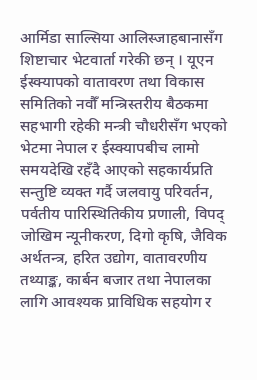आर्मिडा साल्सिया आलिस्जाहबानासँग शिष्टाचार भेटवार्ता गरेकी छन् । यूएन ईस्क्यापको वातावरण तथा विकास समितिको नवौँ मन्त्रिस्तरीय बैठकमा सहभागी रहेकी मन्त्री चौधरीसँग भएको भेटमा नेपाल र ईस्क्यापबीच लामो समयदेखि रहँदै आएको सहकार्यप्रति सन्तुष्टि व्यक्त गर्दै जलवायु परिवर्तन, पर्वतीय पारिस्थितिकीय प्रणाली, विपद् जोखिम न्यूनीकरण, दिगो कृषि, जैविक अर्थतन्त्र, हरित उद्योग, वातावरणीय तथ्याङ्क, कार्बन बजार तथा नेपालका लागि आवश्यक प्राविधिक सहयोग र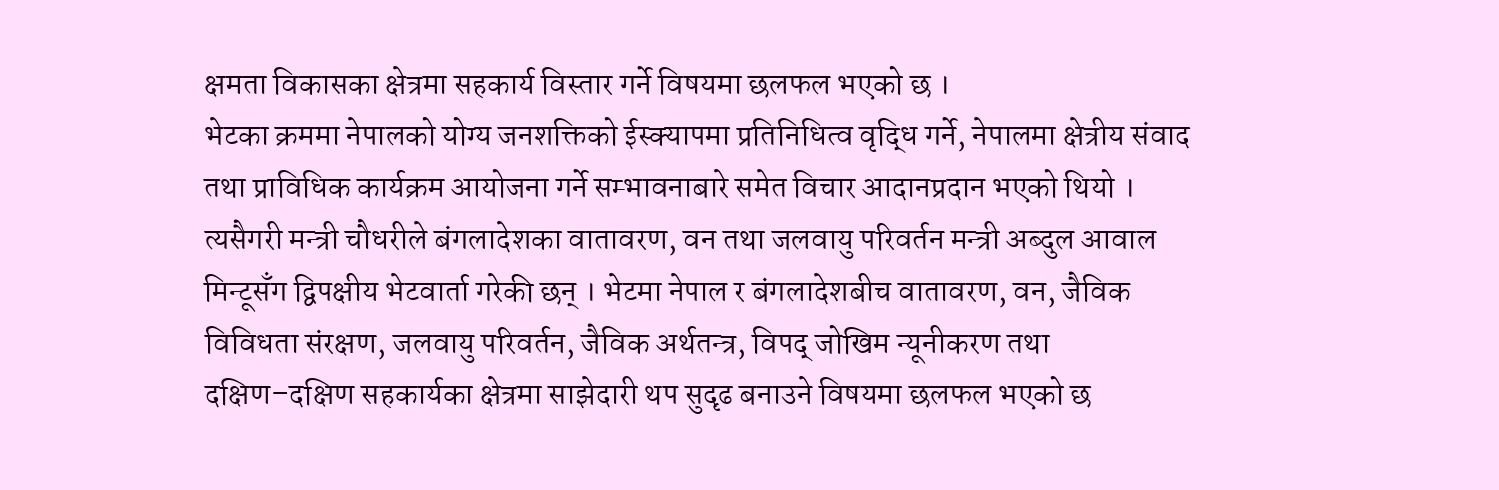क्षमता विकासका क्षेत्रमा सहकार्य विस्तार गर्ने विषयमा छलफल भएको छ ।
भेटका क्रममा नेपालको योग्य जनशक्तिको ईस्क्यापमा प्रतिनिधित्व वृद्धि गर्ने, नेपालमा क्षेत्रीय संवाद तथा प्राविधिक कार्यक्रम आयोजना गर्ने सम्भावनाबारे समेत विचार आदानप्रदान भएको थियो ।
त्यसैगरी मन्त्री चौधरीले बंगलादेशका वातावरण, वन तथा जलवायु परिवर्तन मन्त्री अब्दुल आवाल मिन्टूसँग द्विपक्षीय भेटवार्ता गरेकी छन् । भेटमा नेपाल र बंगलादेशबीच वातावरण, वन, जैविक विविधता संरक्षण, जलवायु परिवर्तन, जैविक अर्थतन्त्र, विपद् जोखिम न्यूनीकरण तथा दक्षिण–दक्षिण सहकार्यका क्षेत्रमा साझेदारी थप सुदृढ बनाउने विषयमा छलफल भएको छ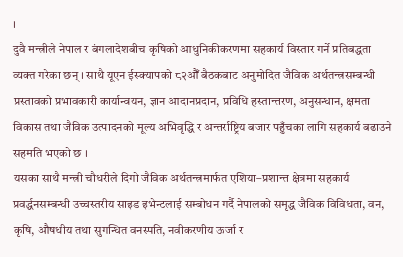।
दुवै मन्त्रीले नेपाल र बंगलादेशबीच कृषिको आधुनिकीकरणमा सहकार्य विस्तार गर्ने प्रतिबद्धता व्यक्त गरेका छन् । साथै यूएन ईस्क्यापको ८२औँ बैठकबाट अनुमोदित जैविक अर्थतन्त्रसम्बन्धी प्रस्तावको प्रभावकारी कार्यान्वयन, ज्ञान आदानप्रदान, प्रविधि हस्तान्तरण, अनुसन्धान, क्षमता विकास तथा जैविक उत्पादनको मूल्य अभिवृद्धि र अन्तर्राष्ट्रिय बजार पहुँचका लागि सहकार्य बढाउने सहमति भएको छ ।
यसका साथै मन्त्री चौधरीले दिगो जैविक अर्थतन्त्रमार्फत एशिया–प्रशान्त क्षेत्रमा सहकार्य प्रवर्द्धनसम्बन्धी उच्चस्तरीय साइड इभेन्टलाई सम्बोधन गर्दै नेपालको समृद्ध जैविक विविधता, वन, कृषि, औषधीय तथा सुगन्धित वनस्पति, नवीकरणीय ऊर्जा र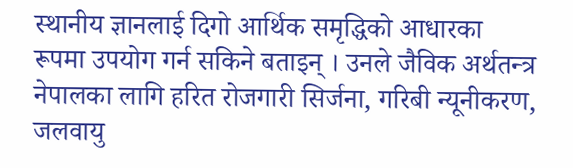स्थानीय ज्ञानलाई दिगो आर्थिक समृद्धिको आधारका रूपमा उपयोग गर्न सकिने बताइन् । उनले जैविक अर्थतन्त्र नेपालका लागि हरित रोजगारी सिर्जना, गरिबी न्यूनीकरण, जलवायु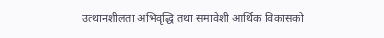उत्थानशीलता अभिवृद्धि तथा समावेशी आर्थिक विकासको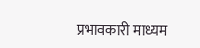प्रभावकारी माध्यम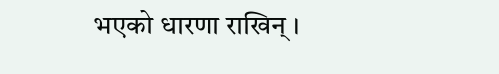भएको धारणा राखिन् ।